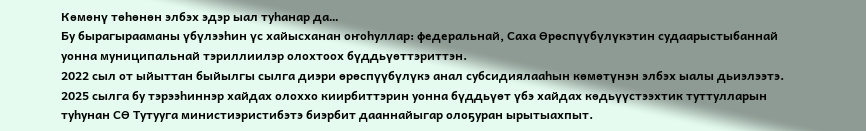Көмөнү төһөнөн элбэх эдэр ыал туһанар да…
Бу бырагырааманы үбүлээһин үс хайысханан оҥоһуллар: федеральнай, Саха Өрөспүүбүлүкэтин судаарыстыбаннай уонна муниципальнай тэриллиилэр олохтоох бүддьүөттэриттэн.
2022 сыл от ыйыттан быйылгы сылга диэри өрөспүүбүлүкэ анал субсидиялааһын көмөтүнэн элбэх ыалы дьиэлээтэ. 2025 сылга бу тэрээһиннэр хайдах олоххо киирбиттэрин уонна бүддьүөт үбэ хайдах көдьүүстээхтик туттулларын туһунан СӨ Тутууга министиэристибэтэ биэрбит дааннайыгар олоҕуран ырытыахпыт.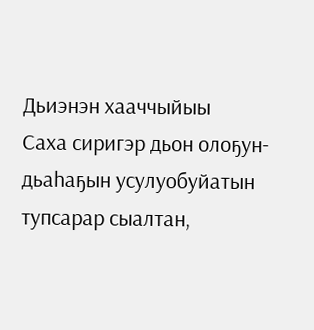Дьиэнэн хааччыйыы
Саха сиригэр дьон олоҕун-дьаһаҕын усулуобуйатын тупсарар сыалтан,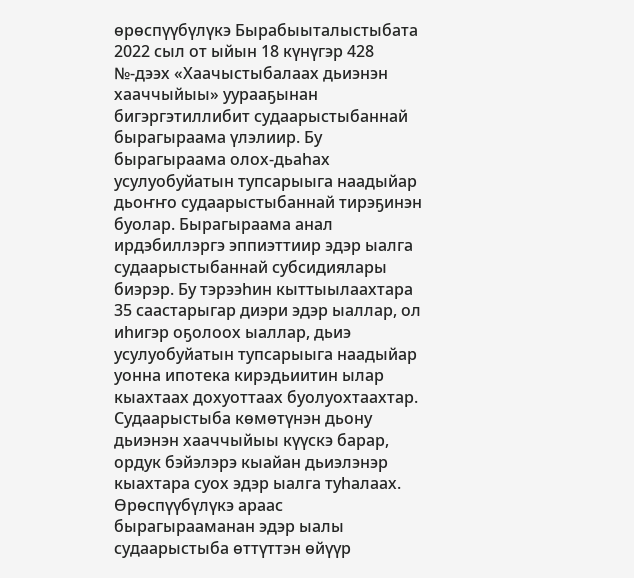өрөспүүбүлүкэ Бырабыыталыстыбата 2022 сыл от ыйын 18 күнүгэр 428 №-дээх «Хаачыстыбалаах дьиэнэн хааччыйыы» уурааҕынан бигэргэтиллибит судаарыстыбаннай бырагыраама үлэлиир. Бу бырагыраама олох-дьаһах усулуобуйатын тупсарыыга наадыйар дьоҥҥо судаарыстыбаннай тирэҕинэн буолар. Бырагыраама анал ирдэбиллэргэ эппиэттиир эдэр ыалга судаарыстыбаннай субсидиялары биэрэр. Бу тэрээһин кыттыылаахтара 35 саастарыгар диэри эдэр ыаллар, ол иһигэр оҕолоох ыаллар, дьиэ усулуобуйатын тупсарыыга наадыйар уонна ипотека кирэдьиитин ылар кыахтаах дохуоттаах буолуохтаахтар.
Судаарыстыба көмөтүнэн дьону дьиэнэн хааччыйыы күүскэ барар, ордук бэйэлэрэ кыайан дьиэлэнэр кыахтара суох эдэр ыалга туһалаах. Өрөспүүбүлүкэ араас бырагырааманан эдэр ыалы судаарыстыба өттүттэн өйүүр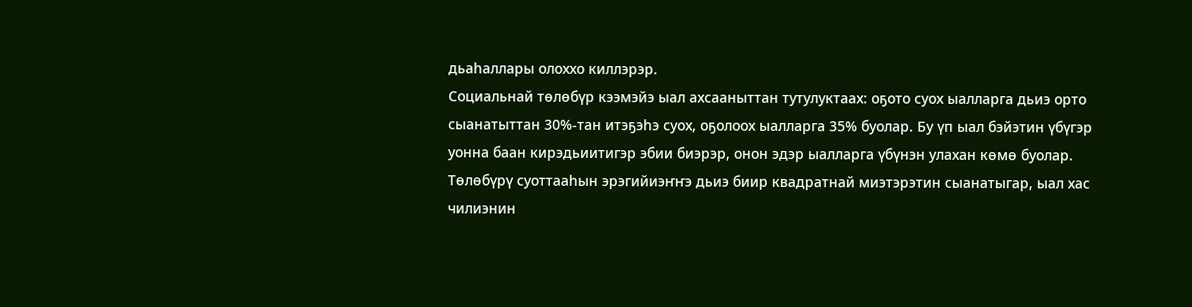дьаһаллары олоххо киллэрэр.
Социальнай төлөбүр кээмэйэ ыал ахсааныттан тутулуктаах: оҕото суох ыалларга дьиэ орто сыанатыттан 30%-тан итэҕэһэ суох, оҕолоох ыалларга 35% буолар. Бу үп ыал бэйэтин үбүгэр уонна баан кирэдьиитигэр эбии биэрэр, онон эдэр ыалларга үбүнэн улахан көмө буолар.
Төлөбүрү суоттааһын эрэгийиэҥҥэ дьиэ биир квадратнай миэтэрэтин сыанатыгар, ыал хас чилиэнин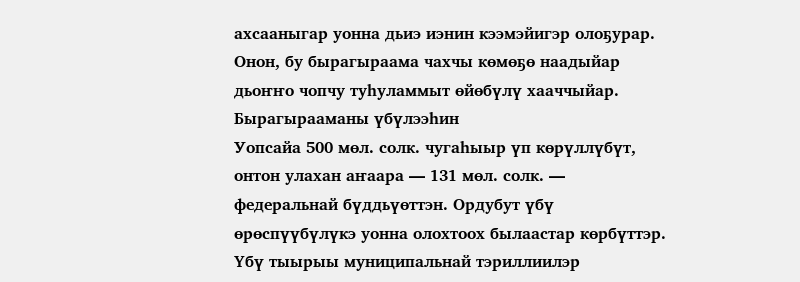ахсааныгар уонна дьиэ иэнин кээмэйигэр олоҕурар. Онон, бу бырагыраама чахчы көмөҕө наадыйар дьоҥҥо чопчу туһуламмыт өйөбүлү хааччыйар.
Бырагырааманы үбүлээһин
Уопсайа 500 мөл. солк. чугаһыыр үп көрүллүбүт, онтон улахан аҥаара — 131 мөл. солк. — федеральнай бүддьүөттэн. Ордубут үбү өрөспүүбүлүкэ уонна олохтоох былаастар көрбүттэр.
Үбү тыырыы муниципальнай тэриллиилэр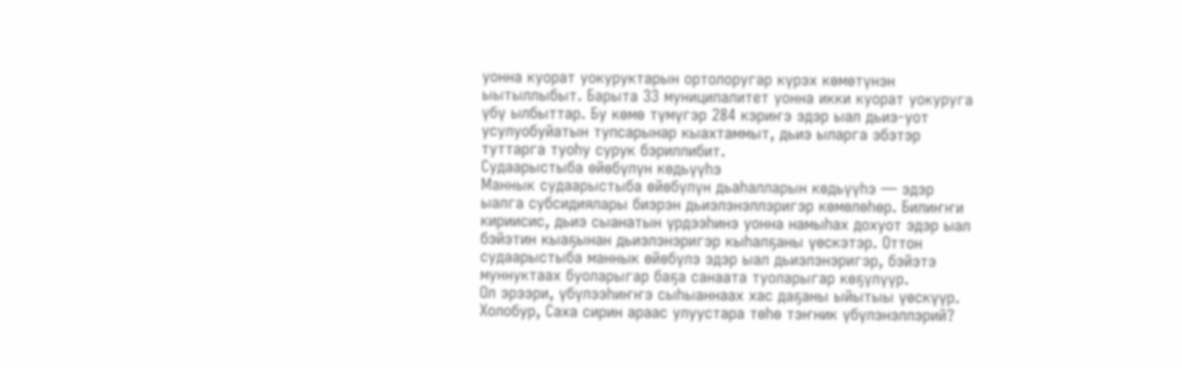уонна куорат уокуруктарын ортолоругар күрэх көмөтүнэн ыытыллыбыт. Барыта 33 муниципалитет уонна икки куорат уокуруга үбү ылбыттар. Бу көмө түмүгэр 284 кэриҥэ эдэр ыал дьиэ-уот усулуобуйатын тупсарынар кыахтаммыт, дьиэ ыларга эбэтэр туттарга туоһу сурук бэриллибит.
Судаарыстыба өйөбүлүн көдьүүһэ
Маннык судаарыстыба өйөбүлүн дьаһалларын көдьүүһэ — эдэр ыалга субсидиялары биэрэн дьиэлэнэллэригэр көмөлөһөр. Билиҥҥи кириисис, дьиэ сыанатын үрдээһинэ уонна намыһах дохуот эдэр ыал бэйэтин кыаҕынан дьиэлэнэригэр кыһалҕаны үөскэтэр. Оттон судаарыстыба маннык өйөбүлэ эдэр ыал дьиэлэнэригэр, бэйэтэ муннуктаах буоларыгар баҕа санаата туоларыгар көҕүлүүр.
Ол эрээри, үбүлээһиҥҥэ сыһыаннаах хас даҕаны ыйытыы үөскүүр. Холобур, Саха сирин араас улуустара төһө тэҥник үбүлэнэллэрий?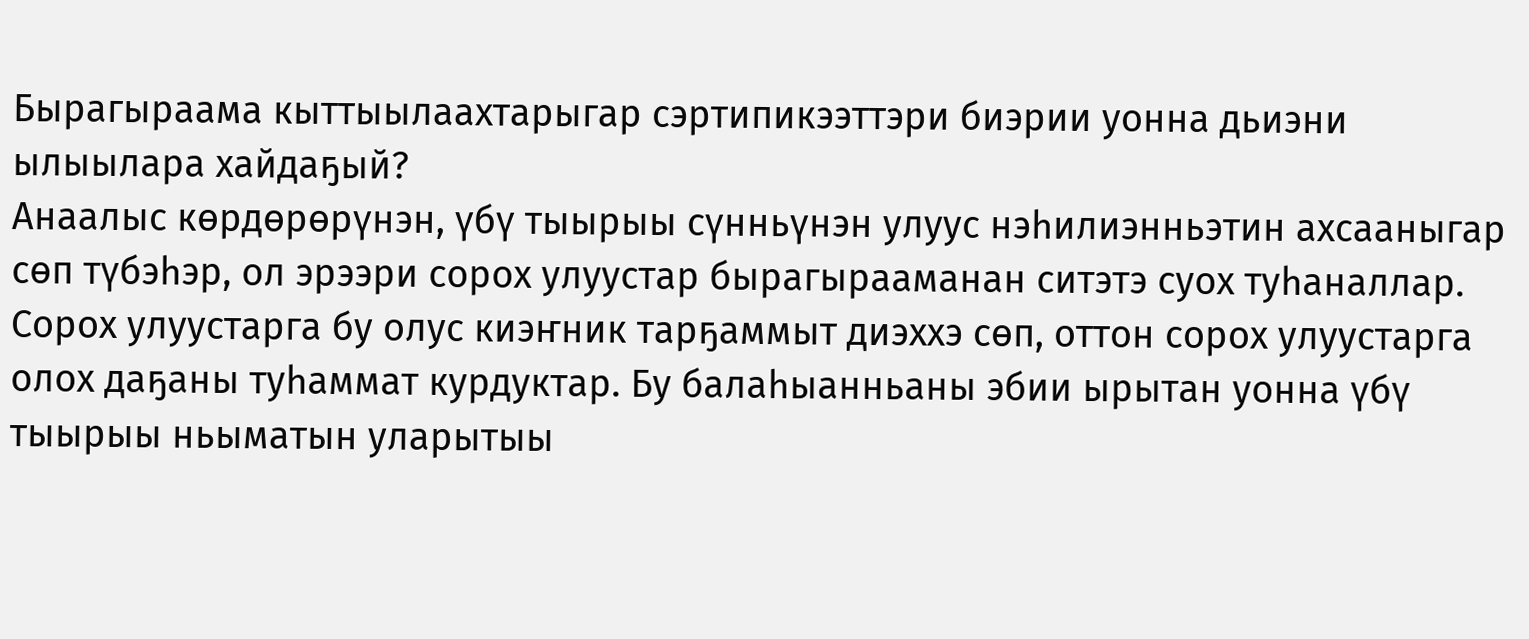Бырагыраама кыттыылаахтарыгар сэртипикээттэри биэрии уонна дьиэни ылыылара хайдаҕый?
Анаалыс көрдөрөрүнэн, үбү тыырыы сүнньүнэн улуус нэһилиэнньэтин ахсааныгар сөп түбэһэр, ол эрээри сорох улуустар бырагырааманан ситэтэ суох туһаналлар. Сорох улуустарга бу олус киэҥник тарҕаммыт диэххэ сөп, оттон сорох улуустарга олох даҕаны туһаммат курдуктар. Бу балаһыанньаны эбии ырытан уонна үбү тыырыы ньыматын уларытыы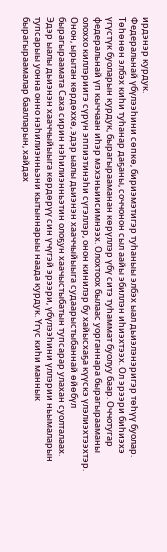ирдэнэр курдук.
Федеральнай үбүлээһини сөпкө, бириэмэтигэр туһаныы элбэх ыал дьиэлэнэригэр төһүү буолар. Төһөнөн элбэх киһи туһанар даҕаны, соччонон сыл аайы эбиллэн иһиэхтээх. Ол эрээри биһиэхэ үгүстүк буоларын курдук, бырагырааманан көрүллэр үбү ситэ туһаммат буолуу баар. Оччотугар федеральнай үп кыччаан иһэр мэхэньиисимнээх. Олохтоох былаас уорганнара бырагырааманы олоххо киллэриигэ сүрүн эппиэтинэһи сүгэллэр, онон кинилэр бу хайысхаҕа күүскэ үлэлиэхтээхтэр.
Онон, ырытан көрдөххө, эдэр ыалы дьиэнэн хааччыйыыга судаарыстыбаннай өйөбүл бырагыраамата Саха сирин нэһилиэнньэтин олоҕун хаачыстыбатын тупсарар улахан суолталаах. Эдэр ыалы дьиэнэн хааччыйыыга көрдөрүү син үчүгэй эрээри, үбүлээһини үллэрии ньымаларын тупсарыы уонна онно нэһилиэнньэни кытыннарыы наада курдук. Үгүс киһи маннык бырагыраамалар баалларын, хайдах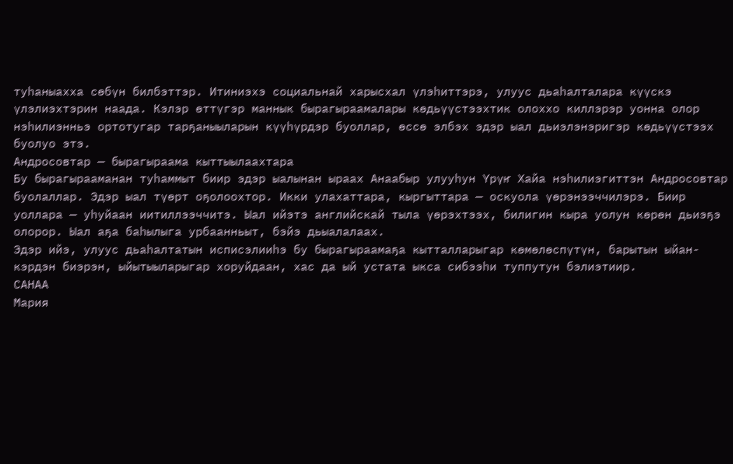туһаныахха сөбүн билбэттэр. Итиниэхэ социальнай харысхал үлэһиттэрэ, улуус дьаһалталара күүскэ үлэлиэхтэрин наада. Кэлэр өттүгэр маннык бырагыраамалары көдьүүстээхтик олоххо киллэрэр уонна олор нэһилиэнньэ ортотугар тарҕаныыларын күүһүрдэр буоллар, өссө элбэх эдэр ыал дьиэлэнэригэр көдьүүстээх буолуо этэ.
Андросовтар — бырагыраама кыттыылаахтара
Бу бырагырааманан туһаммыт биир эдэр ыалынан ыраах Анаабыр улууһун Үрүҥ Хайа нэһилиэгиттэн Андросовтар буолаллар. Эдэр ыал түөрт оҕолоохтор. Икки улахаттара, кыргыттара — оскуола үөрэнээччилэрэ. Биир уоллара — уһуйаан иитиллээччитэ. Ыал ийэтэ английскай тыла үөрэхтээх, билигин кыра уолун көрөн дьиэҕэ олорор. Ыал аҕа баһылыга урбаанньыт, бэйэ дьыалалаах.
Эдэр ийэ, улуус дьаһалтатын исписэлииһэ бу бырагыраамаҕа кытталларыгар көмөлөспүтүн, барытын ыйан-кэрдэн биэрэн, ыйытыыларыгар хоруйдаан, хас да ый устата ыкса сибээһи туппутун бэлиэтиир.
САНАА
Мария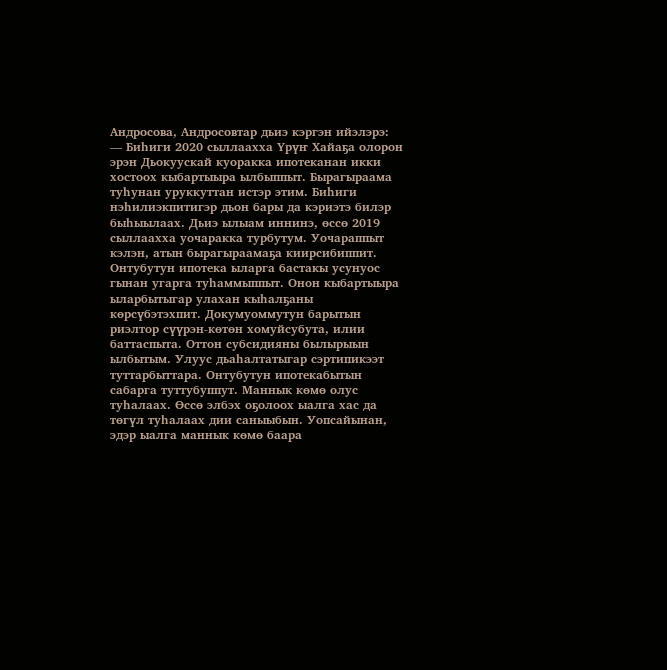Андросова, Андросовтар дьиэ кэргэн ийэлэрэ:
— Биһиги 2020 сыллаахха Үрүҥ Хайаҕа олорон эрэн Дьокуускай куоракка ипотеканан икки хостоох кыбартыыра ылбыппыт. Бырагыраама туһунан уруккуттан истэр этим. Биһиги нэһилиэкпитигэр дьон бары да кэриэтэ билэр быһыылаах. Дьиэ ылыам иннинэ, өссө 2019 сыллаахха уочаракка турбутум. Уочараппыт кэлэн, атын бырагыраамаҕа киирсибиппит. Онтубутун ипотека ыларга бастакы усунуос гынан угарга туһаммыппыт. Онон кыбартыыра ыларбытыгар улахан кыһалҕаны көрсүбэтэхпит. Докумуоммутун барытын риэлтор сүүрэн-көтөн хомуйсубута, илии баттаспыта. Оттон субсидияны былырыын ылбытым. Улуус дьаһалтатыгар сэртипикээт туттарбыттара. Онтубутун ипотекабытын сабарга туттубуппут. Маннык көмө олус туһалаах. Өссө элбэх оҕолоох ыалга хас да төгүл туһалаах дии саныыбын. Уопсайынан, эдэр ыалга маннык көмө баара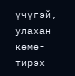үчүгэй, улахан көмө-тирэх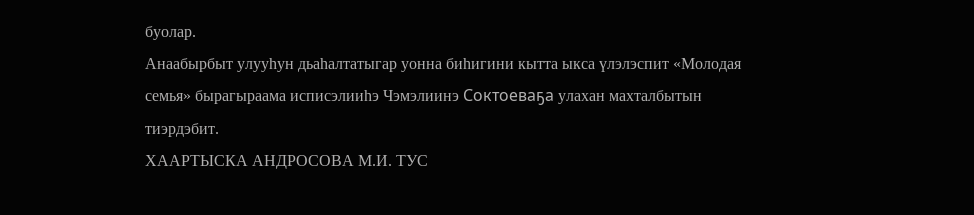буолар.
Анаабырбыт улууһун дьаһалтатыгар уонна биһигини кытта ыкса үлэлэспит «Молодая семья» бырагыраама исписэлииһэ Чэмэлиинэ Соктоеваҕа улахан махталбытын тиэрдэбит.
ХААРТЫСКА АНДРОСОВА М.И. ТУС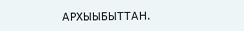АРХЫЫБЫТТАН.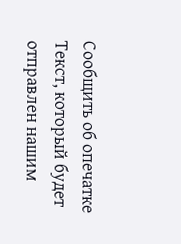Сообщить об опечатке
Текст, который будет отправлен нашим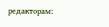редакторам: